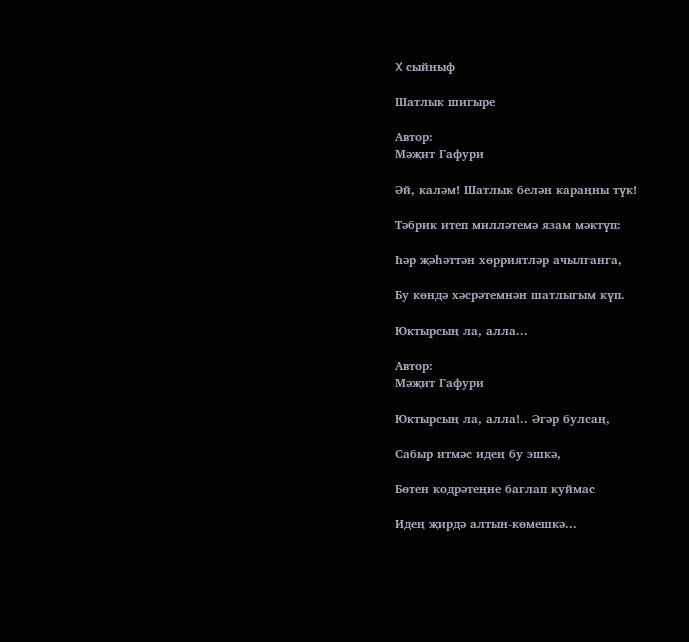X сыйныф

Шатлык шигыре

Автор:
Мәҗит Гафури

Әй, каләм! Шатлык белән караңны түк!

Тәбрик итеп милләтемә язам мәктүп:

Һәр җәһәттән хөрриятләр ачылганга,

Бу көндә хәсрәтемнән шатлыгым күп.

Юктырсың ла, алла...

Автор:
Мәҗит Гафури

Юктырсың ла, алла!.. Әгәр булсаң,

Сабыр итмәс идең бу эшкә,

Бөтен кодрәтеңне баглап куймас

Идең җирдә алтын-көмешкә...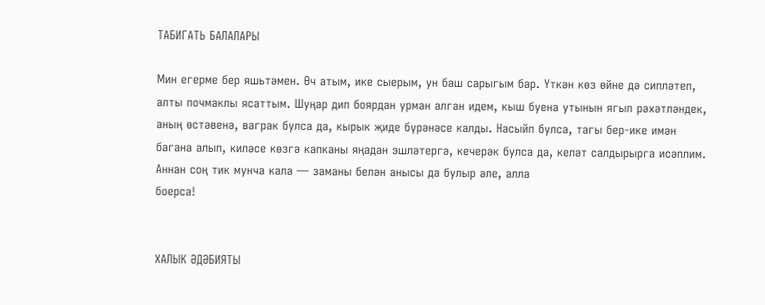ТАБИГАТЬ БАЛАЛАРЫ

Мин егерме бер яшьтәмен. Өч атым, ике сыерым, ун баш сарыгым бар. Үткән көз өйне дә сипләтеп, алты почмаклы ясаттым. Шуңар дип боярдан урман алган идем, кыш буена утынын ягып рәхәтләндек, аның өстәвенә, ваграк булса да, кырык җиде бүрәнәсе калды. Насыйп булса, тагы бер-ике имән багана алып, киләсе көзгә капканы яңадан эшләтергә, кечерәк булса да, келәт салдырырга исәплим. Аннан соң тик мунча кала — заманы белән анысы да булыр әле, алла
боерса!


ХАЛЫК ӘДӘБИЯТЫ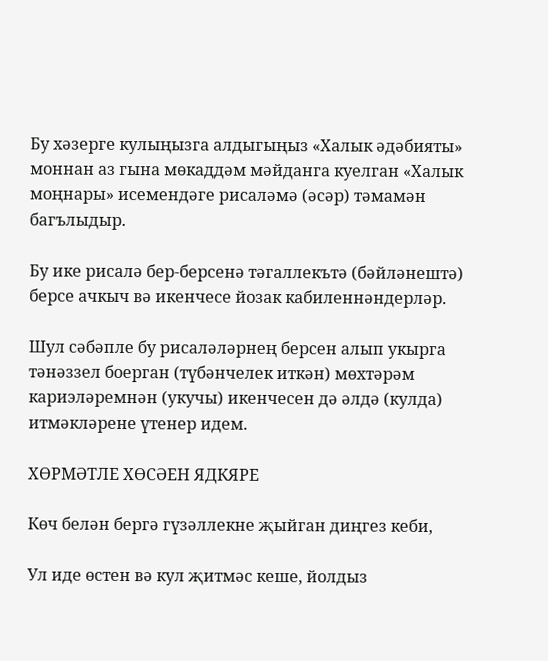Бу хәзерге кулыңызга алдыгыңыз «Халык әдәбияты» моннан аз гына мөкаддәм мәйданга куелган «Халык моңнары» исемендәге рисаләмә (әсәр) тәмамән багълыдыр.

Бу ике рисалә бер-берсенә тәгаллекътә (бәйләнештә) берсе ачкыч вә икенчесе йозак кабиленнәндерләр.

Шул сәбәпле бу рисаләләрнең берсен алып укырга тәнәззел боерган (түбәнчелек иткән) мөхтәрәм кариэләремнән (укучы) икенчесен дә әлдә (кулда) итмәкләрене үтенер идем.

ХӨРМӘТЛЕ ХӨСӘЕН ЯДКЯРЕ

Көч белән бергә гүзәллекне җыйган диңгез кеби,

Ул иде өстен вә кул җитмәс кеше, йолдыз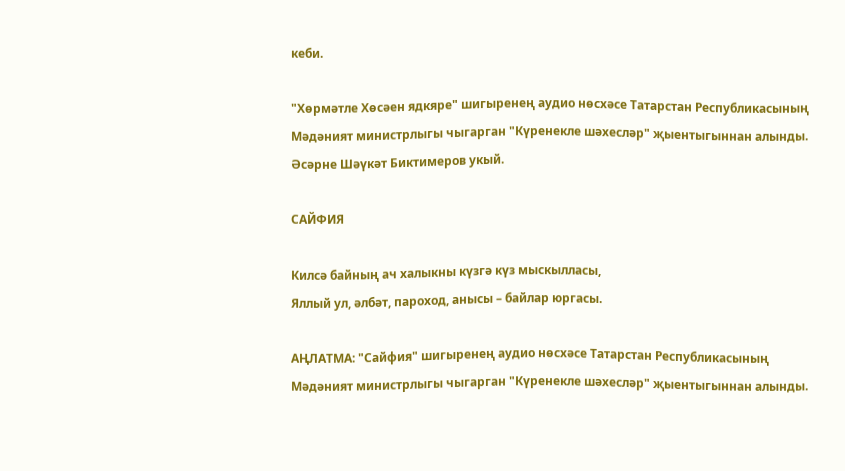кеби.

"Хөрмәтле Хөсәен ядкяре" шигыренең аудио нөсхәсе Татарстан Республикасының Мәдәният министрлыгы чыгарган "Күренекле шәхесләр" җыентыгыннан алынды. Әсәрне Шәүкәт Биктимеров укый.

САЙФИЯ

Килсә байның ач халыкны күзгә күз мыскылласы,
Яллый ул, әлбәт, пароход, анысы – байлар юргасы.

АҢЛАТМА: "Сайфия" шигыренең аудио нөсхәсе Татарстан Республикасының Мәдәният министрлыгы чыгарган "Күренекле шәхесләр" җыентыгыннан алынды.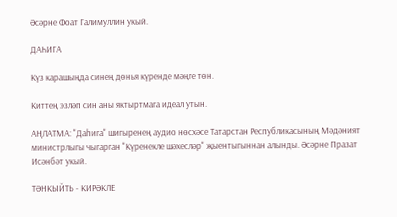Әсәрне Фоат Галимуллин укый.

ДАҺИГА

Күз карашыңда синең дөнья күренде мәңге төн.

Киттең эзләп син аны яктыртмага идеал утын.

АҢЛАТМА: "Даһига" шигыренең аудио нөсхәсе Татарстан Республикасының Мәдәният министрлыгы чыгарган "Күренекле шәхесләр" җыентыгыннан алынды. Әсәрне Празат Исәнбәт укый.

ТӘНКЫЙТЬ - КИРӘКЛЕ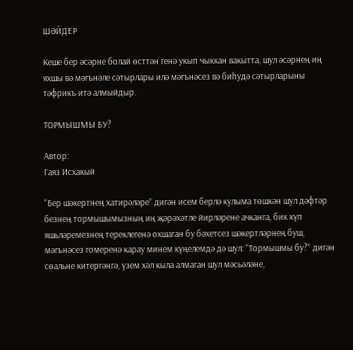ШӘЙДЕР

Кеше бер әсәрне болай өсттән генә укып чыккан вакытта, шул әсәрнең иң яхшы вә мәгънәле сәтырлары илә мәгънәсез вә биһудә сәтырларыны тәфрикъ итә алмыйдыр.

ТОРМЫШМЫ БУ?

Автор:
Гаяз Исхакый

“Бер шәкертнең хатирәләре” дигән исем берлә кулыма төшкән шул дәфтәр безнең тормышымызның иң җәрәхәтле йирләрене ачканга, бик күп яшьләремезнең тереклегенә охшаган бу бәхетсез шәкертләрнең буш, мәгънәсез гомеренә карау минем күңелемдә дә шул: “Тормышмы бу?” дигән сөальне китергәнгә, үзем хәл кыла алмаган шул мәсьәләне,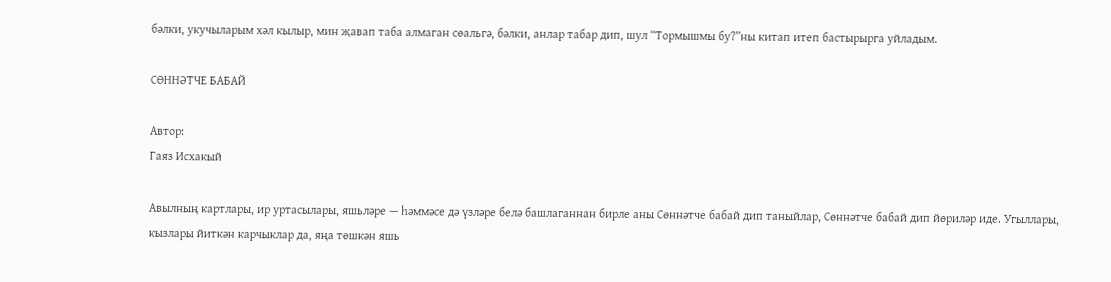бәлки, укучыларым хәл кылыр, мин җавап таба алмаган сөальгә, бәлки, анлар табар дип, шул “Тормышмы бу?”ны китап итеп бастырырга уйладым.

СӨННӘТЧЕ БАБАЙ

Автор:
Гаяз Исхакый

Авылның картлары, ир уртасылары, яшьләре — һәммәсе дә үзләре белә башлаганнан бирле аны Сөннәтче бабай дип таныйлар, Сөннәтче бабай дип йөриләр иде. Угыллары, кызлары йиткән карчыклар да, яңа төшкән яшь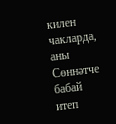килен чакларда, аны Сөннәтче бабай итеп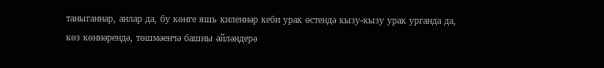таныганнар, анлар да, бу көнге яшь киленнәр кеби урак өстендә кызу-кызу урак урганда да, көз көннәрендә, төшмәенчә башны әйләндерә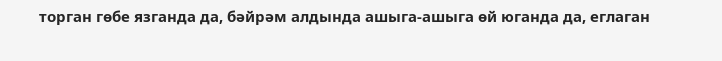торган гөбе язганда да, бәйрәм алдында ашыга-ашыга өй юганда да, еглаган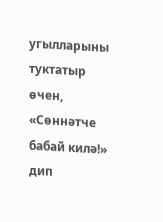угылларыны туктатыр өчен, «Сөннәтче бабай килә!» дип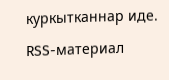куркытканнар иде.

RSS-материал